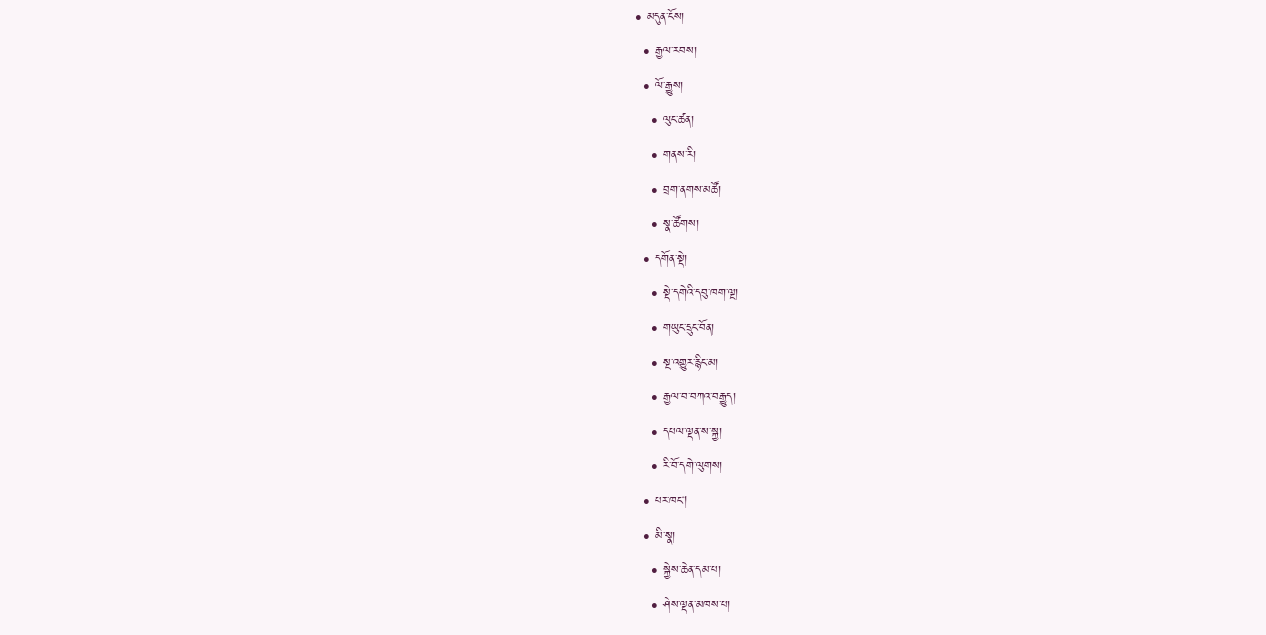• མདུན་ངོས།
  • རྒྱལ་རབས།
  • ལོ་རྒྱུས།
    • ལུང་ཚན།
    • གནས་རི།
    • བྲག་ནགས་མཚོ།
    • སྣ་ཚོགས།
  • དགོན་སྡེ།
    • སྡེ་དགེའི་དབུ་ཁག་ལྔ།
    • གཡུང་དྲུང་བོན།
    • སྔ་འགྱུར་རྙིང་མ།
    • རྒྱལ་བ་བཀའ་བརྒྱུད།
    • དཔལ་ལྡན་ས་སྐྱ།
    • རི་བོ་དགེ་ལུགས།
  • པར་ཁང།
  • མི་སྣ།
    • སྐྱེས་ཆེན་དམ་པ།
    • ཤེས་ལྡན་མཁས་པ།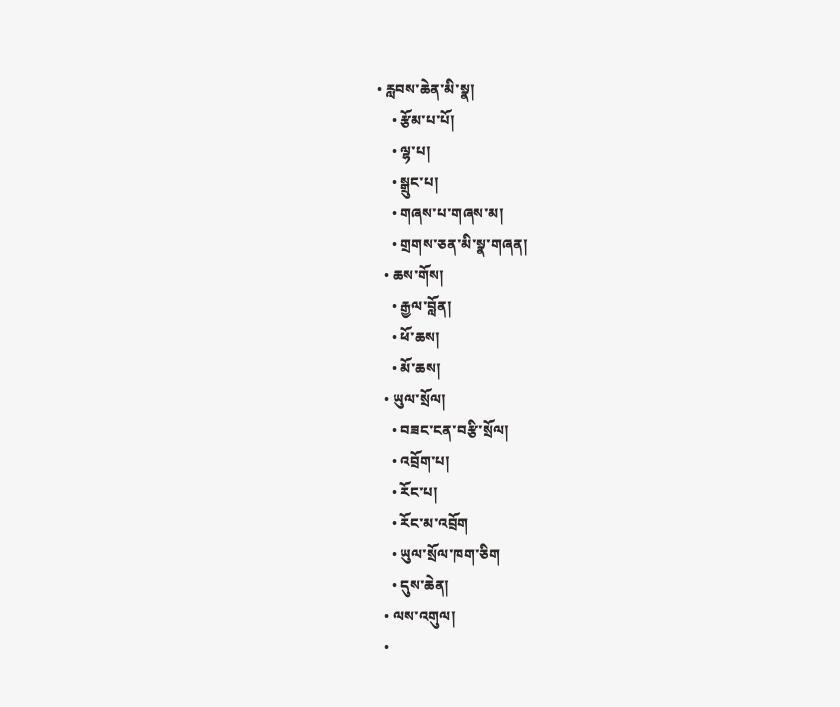• རླབས་ཆེན་མི་སྣ།
    • རྩོམ་པ་པོ།
    • ལྷ་པ།
    • སྒྲུང་པ།
    • གཞས་པ་གཞས་མ།
    • གྲགས་ཅན་མི་སྣ་གཞན།
  • ཆས་གོས།
    • རྒྱལ་བློན།
    • ཕོ་ཆས།
    • མོ་ཆས།
  • ཡུལ་སྲོལ།
    • བཟང་ངན་བརྩི་སྲོལ།
    • འབྲོག་པ།
    • རོང་པ།
    • རོང་མ་འབྲོག
    • ཡུལ་སྲོལ་ཁག་ཅིག
    • དུས་ཆེན།
  • ལས་འགུལ།
  •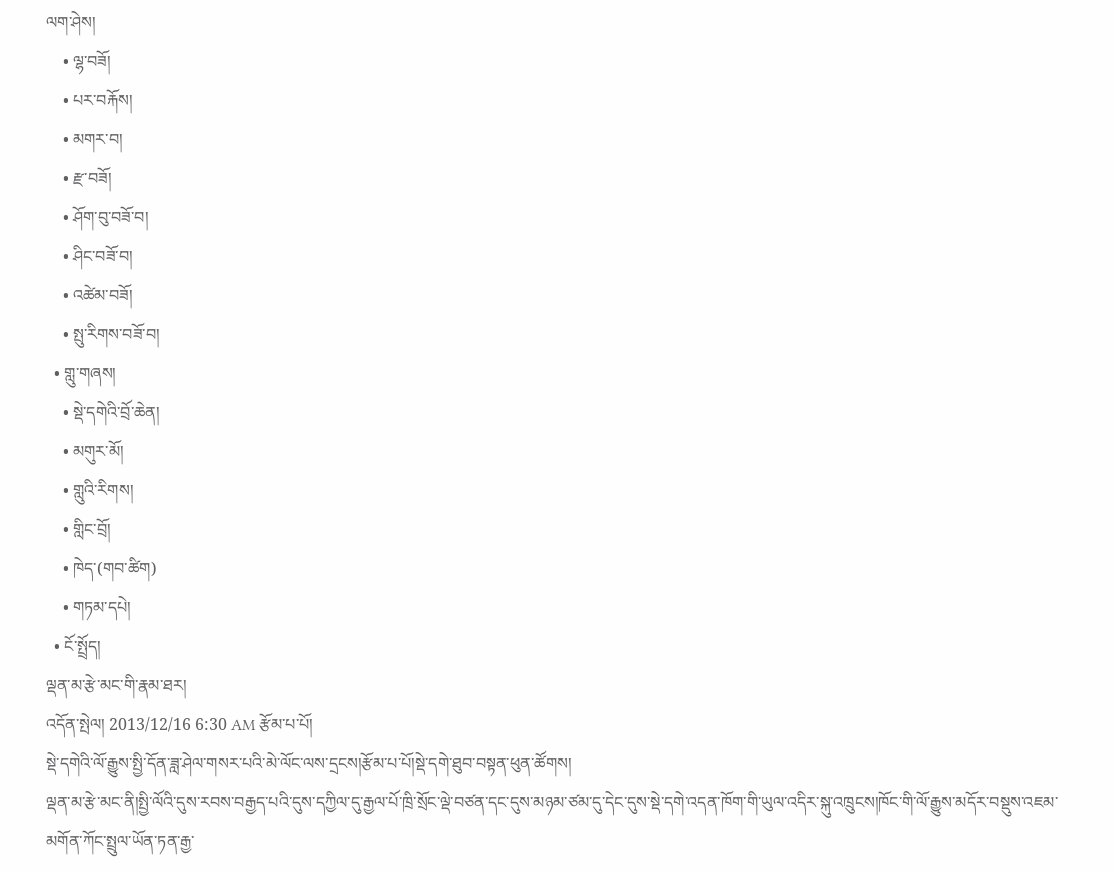ལག་ཤེས།
    • ལྷ་བཟོ།
    • པར་བརྐོས།
    • མགར་བ།
    • རྫ་བཟོ།
    • ཤོག་བུ་བཟོ་བ།
    • ཤིང་བཟོ་བ།
    • འཚེམ་བཟོ།
    • སྤུ་རིགས་བཟོ་བ།
  • གླུ་གཞས།
    • སྡེ་དགེའི་བྲོ་ཆེན།
    • མགུར་མོ།
    • གླུའི་རིགས།
    • གླིང་བྲོ།
    • ཁེད་(གབ་ཚིག)
    • གཏམ་དཔེ།
  • ངོ་སྤྲོད།
ལྡན་མ་རྩེ་མང་གི་རྣམ་ཐར།
འདོན་སྤེལ། 2013/12/16 6:30 AM རྩོམ་པ་པོ།
སྡེ་དགེའི་ལོ་རྒྱུས་སྤྱི་དོན་ཟླ་ཤེལ་གསར་པའི་མེ་ལོང་ལས་དྲངས།རྩོམ་པ་པོ།སྡེ་དགེ་ཐུབ་བསྟན་ཕུན་ཚོགས།
ལྡན་མ་རྩེ་མང་ནི།སྤྱི་ལོའི་དུས་རབས་བརྒྱད་པའི་དུས་དཀྱིལ་དུ་རྒྱལ་པོ་ཁྲི་སྲོང་ལྡེ་བཙན་དང་དུས་མཉམ་ཙམ་དུ་དེང་དུས་སྡེ་དགེ་འདན་ཁོག་གི་ཡུལ་འདིར་སྐུ་འཁྲུངས།ཁོང་གི་ལོ་རྒྱུས་མདོར་བསྡུས་འཇམ་མགོན་ཀོང་སྤྲུལ་ཡོན་ཏན་རྒྱ་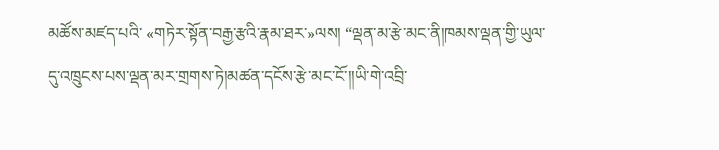མཚོས་མཛད་པའི་ «གཏེར་སྟོན་བརྒྱ་རྩའི་རྣམ་ཐར་»ལས། “ལྡན་མ་རྩེ་མང་ནི།ཁམས་ལྡན་གྱི་ཡུལ་དུ་འཁྲུངས་པས་ལྡན་མར་གྲགས་ཏེ།མཚན་དངོས་རྩེ་མང་ངོ་།།ཡི་གེ་འབྲི་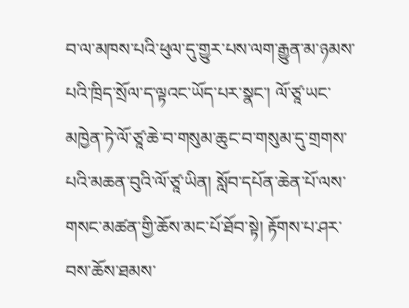བ་ལ་མཁས་པའི་ཕུལ་དུ་གྱུར་པས་ལག་རྒྱུན་མ་ཉམས་པའི་ཁྲིད་སྲོལ་ད་ལྟའང་ཡོད་པར་སྣང་། ལོ་ཙཱ་ཡང་མཁྱེན་ཏེ་ལོ་ཙཱ་ཆེ་བ་གསུམ་ཆུང་བ་གསུམ་དུ་གྲགས་པའི་མཆན་བུའི་ལོ་ཙཱ་ཡིན། སློབ་དཔོན་ཆེན་པོ་ལས་གསང་མཚན་གྱི་ཆོས་མང་པོ་ཐོབ་སྟེ། རྟོགས་པ་ཤར་བས་ཆོས་ཐམས་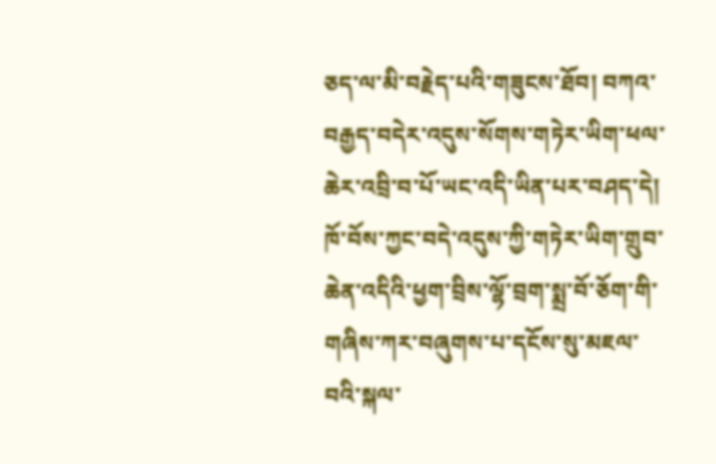ཅད་ལ་མི་བརྗེད་པའི་གཟུངས་ཐོབ། བཀའ་བརྒྱད་བདེར་འདུས་སོགས་གཏེར་ཡིག་ཕལ་ཆེར་འབྲི་བ་པོ་ཡང་འདི་ཡིན་པར་བཤད་དེ། ཁོ་བོས་ཀྱང་བདེ་འདུས་ཀྱི་གཏེར་ཡིག་གྲུབ་ཆེན་འདིའི་ཕྱག་བྲིས་ལྷོ་བྲག་སྨྲ་བོ་ཅོག་གི་གཞིས་ཀར་བཞུགས་པ་དངོས་སུ་མཇལ་བའི་སྐལ་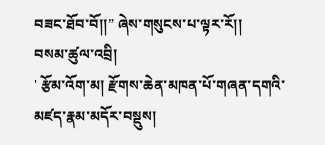བཟང་ཐོབ་བོ།།” ཞེས་གསུངས་པ་ལྟར་རོ།།
བསམ་ཚུལ་འབྲི།
' རྩོམ་འོག་མ། རྫོགས་ཆེན་མཁན་པོ་གཞན་དགའི་མཛད་རྣམ་མདོར་བསྡུས།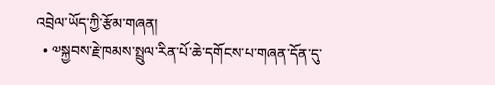འབྲེལ་ཡོད་ཀྱི་རྩོམ་གཞན།
  • ༧སྐྱབས་རྗེ་ཁམས་སྤྲུལ་རིན་པོ་ཆེ་དགོངས་པ་གཞན་དོན་དུ་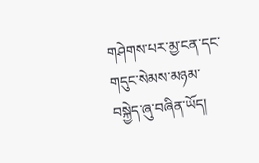གཤེགས་པར་མྱ་ངན་དང་གདུང་སེམས་མཉམ་བསྐྱེད་ཞུ་བཞིན་ཡོད།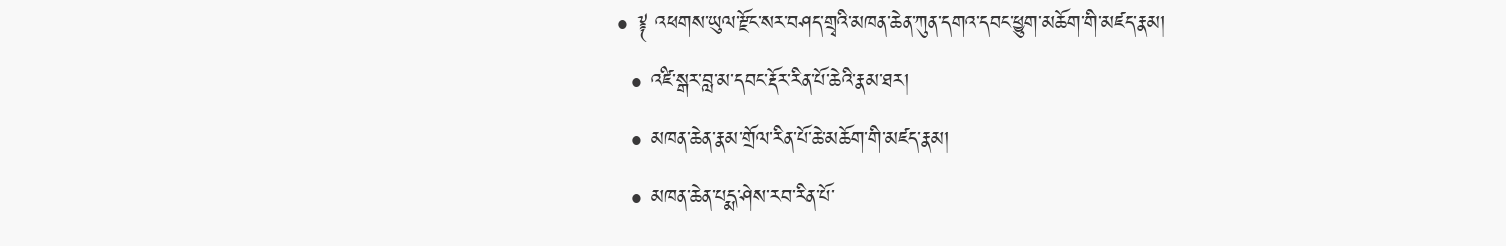• ༈ འཕགས་ཡུལ་རྫོང་སར་བཤད་གྲྭའི་མཁན་ཆེན་ཀུན་དགའ་དབང་ཕྱུག་མཆོག་གི་མཛད་རྣམ།
  • འཛི་སྒར་བླ་མ་དབང་རྡོར་རིན་པོ་ཆེའི་རྣམ་ཐར།
  • མཁན་ཆེན་རྣམ་གྲོལ་རིན་པོ་ཆེ་མཆོག་གི་མཛད་རྣམ།
  • མཁན་ཆེན་པདྨ་ཤེས་རབ་རིན་པོ་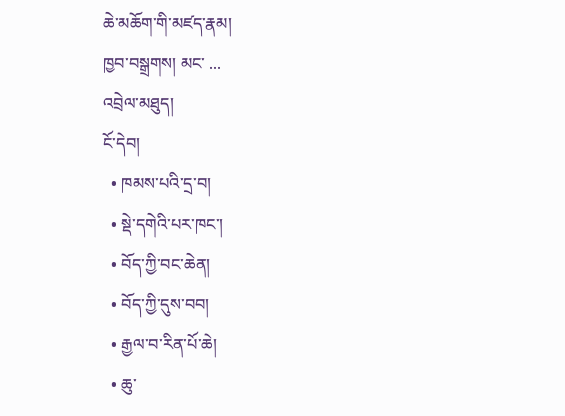ཆེ་མཆོག་གི་མཛད་རྣམ།
ཁྱབ་བསྒྲགས། མང་ ...
འབྲེལ་མཐུད།
ངོ་དེབ།
  • ཁམས་པའི་དྲ་བ།
  • སྡེ་དགེའི་པར་ཁང་།
  • བོད་ཀྱི་བང་ཆེན།
  • བོད་ཀྱི་དུས་བབ།
  • རྒྱལ་བ་རིན་པོ་ཆེ།
  • ཆུ་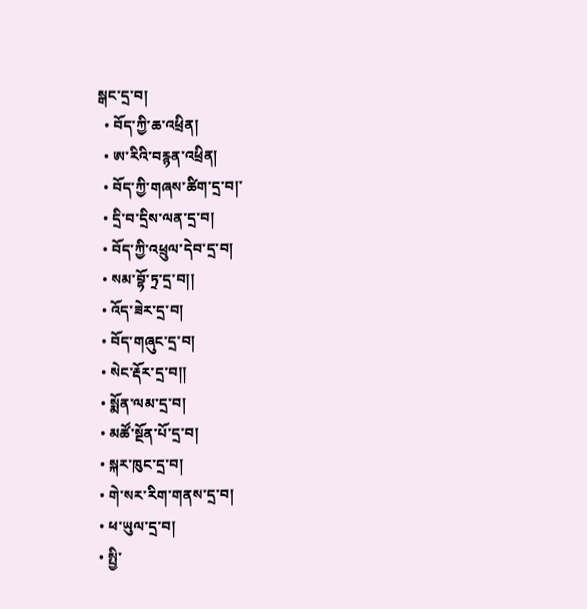སྒང་དྲ་བ།
  • བོད་ཀྱི་ཆ་འཕྲིན།
  • ཨ་རིའི་བརྙན་འཕྲིན།
  • བོད་ཀྱི་གཞས་ཚིག་དྲ་བ།་
  • དྲི་བ་དྲིས་ལན་དྲ་བ།
  • བོད་ཀྱི་འཕྲུལ་དེབ་དྲ་བ།
  • སམ་བྷོ་ཏྲ་དྲ་བ།།
  • འོད་ཟེར་དྲ་བ།
  • བོད་གཞུང་དྲ་བ།
  • སེང་རྡོར་དྲ་བ།།
  • སྨོན་ལམ་དྲ་བ།
  • མཚོ་སྔོན་པོ་དྲ་བ།
  • སྐར་ཁུང་དྲ་བ།
  • གེ་སར་རིག་གནས་དྲ་བ།
  • ཕ་ཡུལ་དྲ་བ།
  • སྤྱི་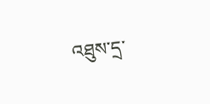འཐུས་དྲ་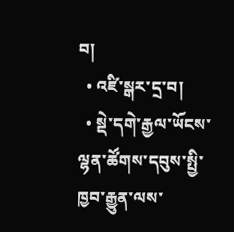བ།
  • འཛི་སྒར་དྲ་བ།
  • སྡེ་དགེ་རྒྱལ་ཡོངས་ལྷན་ཚོགས་དབུས་སྤྱི་ཁྱབ་རྒྱུན་ལས་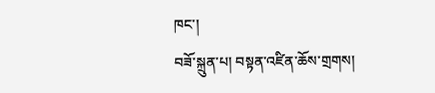ཁང་།
བཟོ་སྐྲུན་པ། བསྟན་འཛིན་ཆོས་གྲགས།